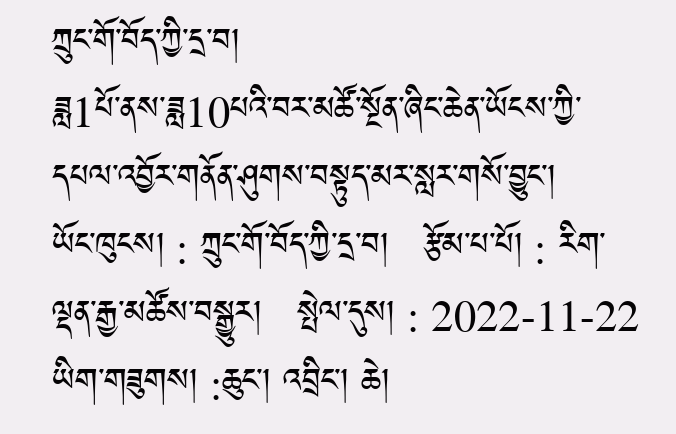ཀྲུང་གོ་བོད་ཀྱི་དྲ་བ།
ཟླ1པོ་ནས་ཟླ10པའི་བར་མཚོ་སྔོན་ཞིང་ཆེན་ཡོངས་ཀྱི་དཔལ་འབྱོར་གནོན་ཤུགས་བསྟུད་མར་སླར་གསོ་བྱུང་།
ཡོང་ཁུངས། : ཀྲུང་གོ་བོད་ཀྱི་དྲ་བ།   རྩོམ་པ་པོ། : རིག་ལྡན་རྒྱ་མཚོས་བསྒྱུར།   སྤེལ་དུས། : 2022-11-22
ཡིག་གཟུགས། :ཆུང་། འབྲིང་། ཆེ།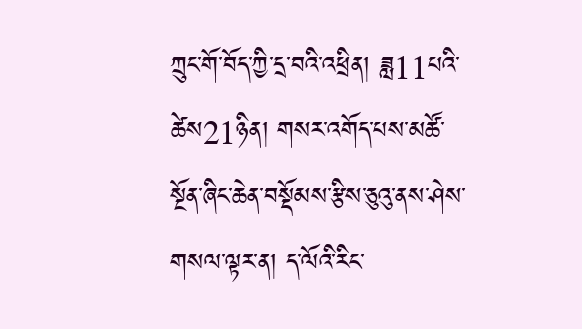ཀྲུང་གོ་བོད་ཀྱི་དྲ་བའི་འཕྲིན། ཟླ11པའི་ཚེས21ཉིན། གསར་འགོད་པས་མཚོ་སྔོན་ཞིང་ཆེན་བསྡོམས་རྩིས་ཅུའུ་ནས་ཤེས་གསལ་ལྟར་ན། ད་ལོའི་རིང་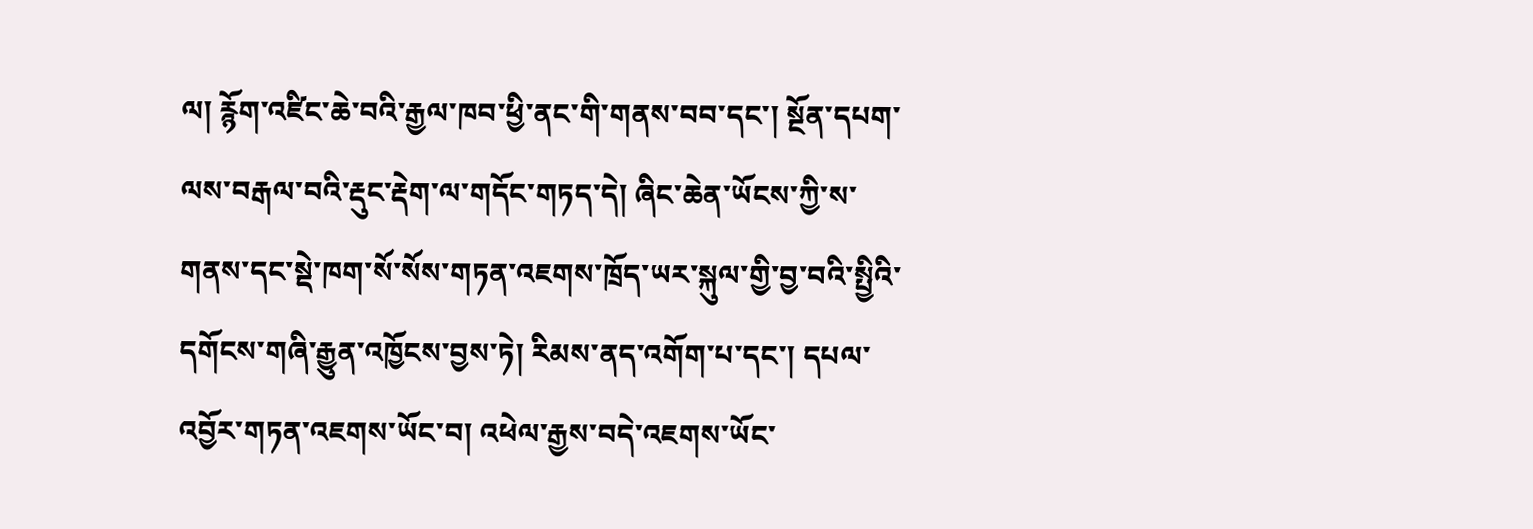ལ། རྙོག་འཛིང་ཆེ་བའི་རྒྱལ་ཁབ་ཕྱི་ནང་གི་གནས་བབ་དང་། སྔོན་དཔག་ལས་བརྒལ་བའི་རྡུང་རྡེག་ལ་གདོང་གཏད་དེ། ཞིང་ཆེན་ཡོངས་ཀྱི་ས་གནས་དང་སྡེ་ཁག་སོ་སོས་གཏན་འཇགས་ཁྲོད་ཡར་སྐུལ་གྱི་བྱ་བའི་སྤྱིའི་དགོངས་གཞི་རྒྱུན་འཁྱོངས་བྱས་ཏེ། རིམས་ནད་འགོག་པ་དང་། དཔལ་འབྱོར་གཏན་འཇགས་ཡོང་བ། འཕེལ་རྒྱས་བདེ་འཇགས་ཡོང་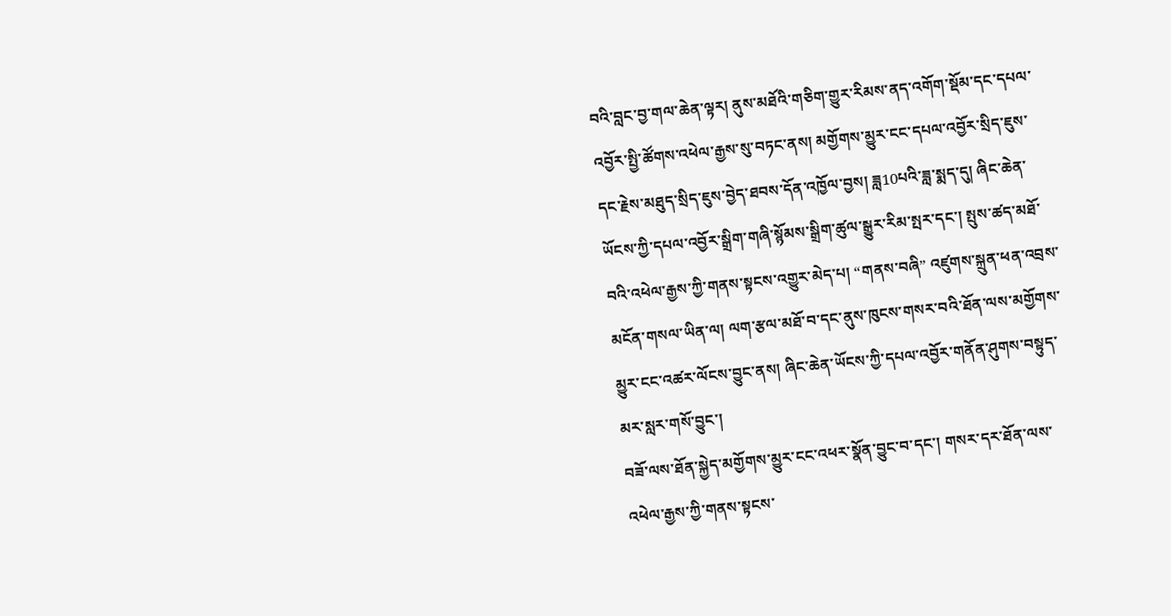བའི་བླང་བྱ་གལ་ཆེན་ལྟར། ནུས་མཐོའི་གཅིག་གྱུར་རིམས་ནད་འགོག་སྡོམ་དང་དཔལ་འབྱོར་སྤྱི་ཚོགས་འཕེལ་རྒྱས་སུ་བཏང་ནས། མགྱོགས་མྱུར་ངང་དཔལ་འབྱོར་སྲིད་ཇུས་དང་རྗེས་མཐུད་སྲིད་ཇུས་བྱེད་ཐབས་དོན་འཁྱོལ་བྱས། ཟླ10པའི་ཟླ་སྨད་དུ། ཞིང་ཆེན་ཡོངས་ཀྱི་དཔལ་འབྱོར་སྒྲིག་གཞི་སྙོམས་སྒྲིག་ཚུལ་སྒྱུར་རིམ་སྤར་དང་། སྤུས་ཚད་མཐོ་བའི་འཕེལ་རྒྱས་ཀྱི་གནས་སྟངས་འགྱུར་མེད་པ། “གནས་བཞི” འཛུགས་སྐྲུན་ཕན་འབྲས་མངོན་གསལ་ཡིན་ལ། ལག་རྩལ་མཐོ་བ་དང་ནུས་ཁུངས་གསར་བའི་ཐོན་ལས་མགྱོགས་མྱུར་ངང་འཚར་ལོངས་བྱུང་ནས། ཞིང་ཆེན་ཡོངས་ཀྱི་དཔལ་འབྱོར་གནོན་ཤུགས་བསྟུད་མར་སླར་གསོ་བྱུང་།
བཟོ་ལས་ཐོན་སྐྱེད་མགྱོགས་མྱུར་ངང་འཕར་སྣོན་བྱུང་བ་དང་། གསར་དར་ཐོན་ལས་འཕེལ་རྒྱས་ཀྱི་གནས་སྟངས་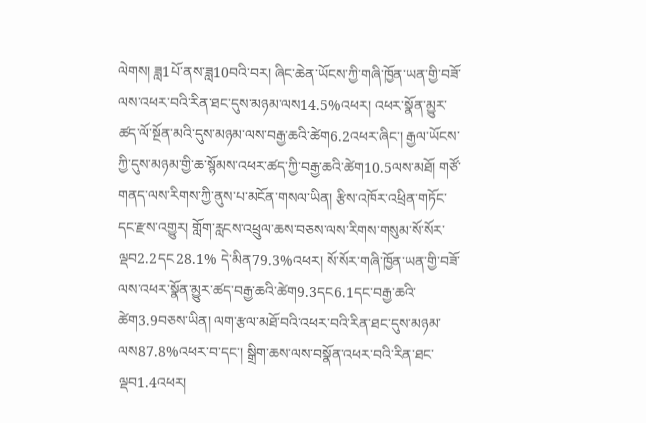ལེགས། ཟླ1པོ་ནས་ཟླ10བའི་བར། ཞིང་ཆེན་ཡོངས་ཀྱི་གཞི་ཁྱོན་ཡན་གྱི་བཟོ་ལས་འཕར་བའི་རིན་ཐང་དུས་མཉམ་ལས14.5%འཕར། འཕར་སྣོན་མྱུར་ཚད་ལོ་སྔོན་མའི་དུས་མཉམ་ལས་བརྒྱ་ཆའི་ཚེག6.2འཕར་ཞིང་། རྒྱལ་ཡོངས་ཀྱི་དུས་མཉམ་གྱི་ཆ་སྙོམས་འཕར་ཚད་ཀྱི་བརྒྱ་ཆའི་ཚེག10.5ལས་མཐོ། གཙོ་གནད་ལས་རིགས་ཀྱི་ནུས་པ་མངོན་གསལ་ཡིན། རྩིས་འཁོར་འཕྲིན་གཏོང་དང་རྫས་འགྱུར། གློག་རླངས་འཕྲུལ་ཆས་བཅས་ལས་རིགས་གསུམ་སོ་སོར་ལྡབ2.2དང28.1% དེ་མིན79.3%འཕར། སོ་སོར་གཞི་ཁྱོན་ཡན་གྱི་བཟོ་ལས་འཕར་སྣོན་མྱུར་ཚད་བརྒྱ་ཆའི་ཚེག9.3དང6.1དང་བརྒྱ་ཆའི་ཚེག3.9བཅས་ཡིན། ལག་རྩལ་མཐོ་བའི་འཕར་བའི་རིན་ཐང་དུས་མཉམ་ལས87.8%འཕར་བ་དང་། སྒྲིག་ཆས་ལས་བསྣོན་འཕར་བའི་རིན་ཐང་ལྡབ1.4འཕར།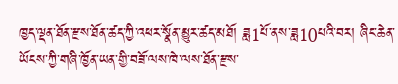ཁྱད་ལྡན་ཐོན་རྫས་ཐོན་ཚད་ཀྱི་འཕར་སྣོན་མྱུར་ཚད་མཐོ། ཟླ1པོ་ནས་ཟླ10པའི་བར། ཞིང་ཆེན་ཡོངས་ཀྱི་གཞི་ཁྱོན་ཡན་གྱི་བཟོ་ལས་ཁེ་ལས་ཐོན་རྫས་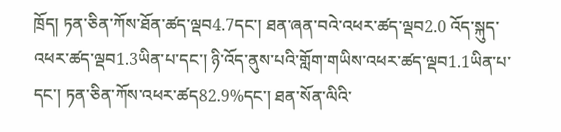ཁྲོད། ཏན་ཅིན་ཀོས་ཐོན་ཚད་ལྡབ4.7དང་། ཐན་ཞན་བའེ་འཕར་ཚད་ལྡབ2.0 འོད་སྐུད་འཕར་ཚད་ལྡབ1.3ཡིན་པ་དང་། ཉི་འོད་ནུས་པའི་གློག་གཡིས་འཕར་ཚད་ལྡབ1.1ཡིན་པ་དང་། ཏན་ཅིན་ཀོས་འཕར་ཚད82.9%དང་། ཐན་སོན་ལིའི་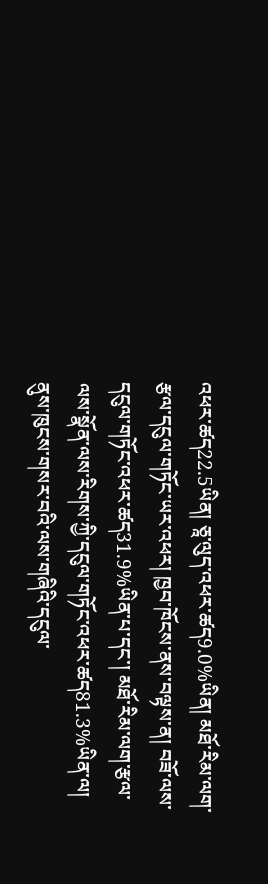འཕར་ཚད22.5ཡིན། ཅཱ་ལུད་འཕར་ཚད9.0%ཡིན། མཐོ་རིམ་ལག་རྩལ་དངུལ་གཏོང་ཡར་འཕར། ཁྱབ་ཁོངས་ནས་བལྟས་ན། བཟོ་ལས་དངུལ་གཏོང་འཕར་ཚད31.9%ཡིན་པ་དང་། མཐོ་རིམ་ལག་རྩལ་ལས་སྣོན་ལས་རིགས་ཀྱི་དངུལ་གཏོང་འཕར་ཚད81.3%ཡིན་ལ། ནུས་ཁུངས་གསར་བའི་ལས་གཞིའི་དངུལ་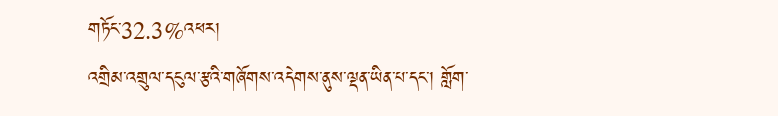གཏོང་32.3%འཕར།
འགྲིམ་འགྲུལ་དངུལ་རྩའི་གཞོགས་འདེགས་ནུས་ལྡན་ཡིན་པ་དང་། གློག་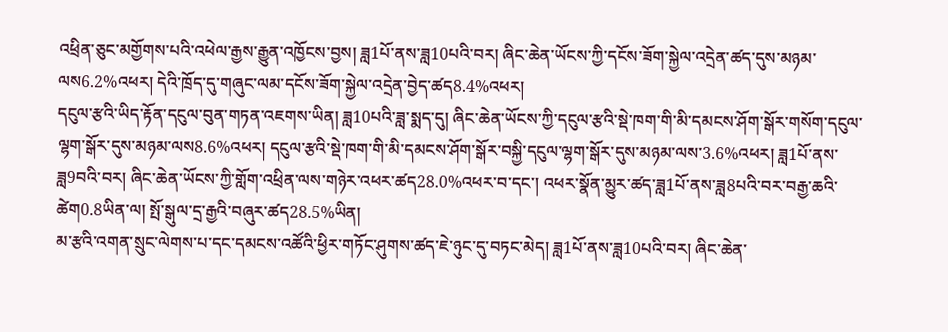འཕྲིན་ཅུང་མགྱོགས་པའི་འཕེལ་རྒྱས་རྒྱུན་འཁྱོངས་བྱས། ཟླ1པོ་ནས་ཟླ10པའི་བར། ཞིང་ཆེན་ཡོངས་ཀྱི་དངོས་ཟོག་སྐྱེལ་འདྲེན་ཚད་དུས་མཉམ་ལས6.2%འཕར། དེའི་ཁྲོད་དུ་གཞུང་ལམ་དངོས་ཟོག་སྐྱེལ་འདྲེན་བྱེད་ཚད8.4%འཕར།
དངུལ་རྩའི་ཡིད་རྟོན་དངུལ་བུན་གཏན་འཇགས་ཡིན། ཟླ10པའི་ཟླ་སྨད་དུ། ཞིང་ཆེན་ཡོངས་ཀྱི་དངུལ་རྩའི་སྡེ་ཁག་གི་མི་དམངས་ཤོག་སྒོར་གསོག་དངུལ་ལྷག་སྒོར་དུས་མཉམ་ལས8.6%འཕར། དངུལ་རྩའི་སྡེ་ཁག་གི་མི་དམངས་ཤོག་སྒོར་བསྐྱི་དངུལ་ལྷག་སྒོར་དུས་མཉམ་ལས་3.6%འཕར། ཟླ1པོ་ནས་ཟླ9བའི་བར། ཞིང་ཆེན་ཡོངས་ཀྱི་གློག་འཕྲིན་ལས་གཉེར་འཕར་ཚད28.0%འཕར་བ་དང་། འཕར་སྣོན་མྱུར་ཚད་ཟླ1པོ་ནས་ཟླ8པའི་བར་བརྒྱ་ཆའི་ཚེག0.8ཡིན་ལ། སྤོ་སྒུལ་དྲ་རྒྱའི་བཞུར་ཚད28.5%ཡིན།
མ་རྩའི་འགན་སྲུང་ལེགས་པ་དང་དམངས་འཚོའི་ཕྱིར་གཏོང་ཤུགས་ཚད་ཇེ་ཉུང་དུ་བཏང་མེད། ཟླ1པོ་ནས་ཟླ10པའི་བར། ཞིང་ཆེན་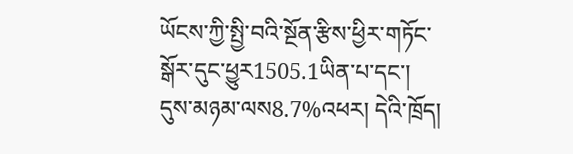ཡོངས་ཀྱི་སྤྱི་བའི་སྔོན་རྩིས་ཕྱིར་གཏོང་སྒོར་དུང་ཕྱུར1505.1ཡིན་པ་དང་། དུས་མཉམ་ལས8.7%འཕར། དེའི་ཁྲོད།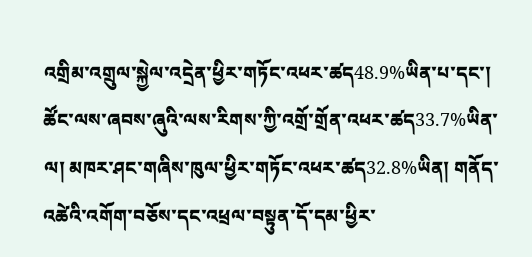འགྲིམ་འགྲུལ་སྐྱེལ་འདྲེན་ཕྱིར་གཏོང་འཕར་ཚད48.9%ཡིན་པ་དང་། ཚོང་ལས་ཞབས་ཞུའི་ལས་རིགས་ཀྱི་འགྲོ་གྲོན་འཕར་ཚད33.7%ཡིན་ལ། མཁར་ཤང་གཞིས་ཁུལ་ཕྱིར་གཏོང་འཕར་ཚད32.8%ཡིན། གནོད་འཚེའི་འགོག་བཅོས་དང་འཕྲལ་བསྟུན་དོ་དམ་ཕྱིར་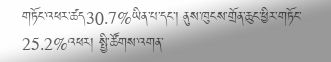གཏོང་འཕར་ཚད30.7%ཡིན་པ་དང་། ནུས་ཁུངས་གྲོན་ཆུང་ཕྱིར་གཏོང་25.2%འཕར། སྤྱི་ཚོགས་འགན་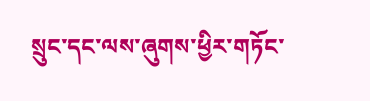སྲུང་དང་ལས་ཞུགས་ཕྱིར་གཏོང་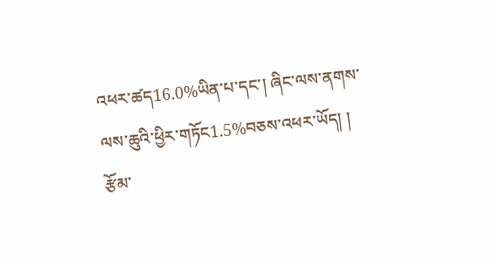འཕར་ཚད16.0%ཡིན་པ་དང་། ཞིང་ལས་ནགས་ལས་ཆུའི་ཕྱིར་གཏོང1.5%བཅས་འཕར་ཡོད། །
རྩོམ་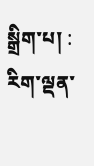སྒྲིག་པ། : རིག་ལྡན་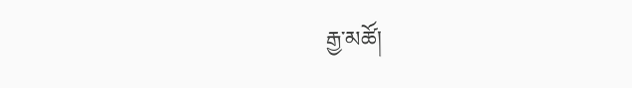རྒྱ་མཚོ།